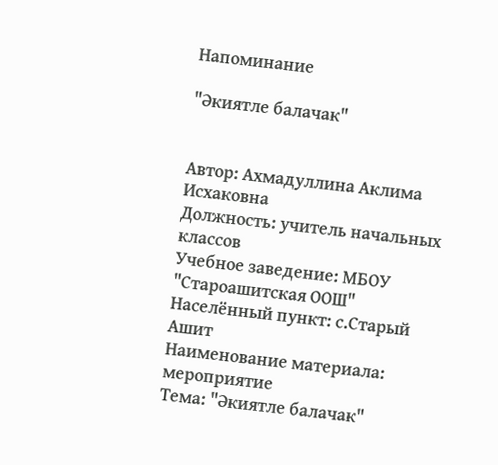Напоминание

"Әкиятле балачак"


Автор: Ахмадуллина Аклима Исхаковна
Должность: учитель начальных классов
Учебное заведение: МБОУ "Староашитская ООШ"
Населённый пункт: с.Старый Ашит
Наименование материала: мероприятие
Тема: "Әкиятле балачак"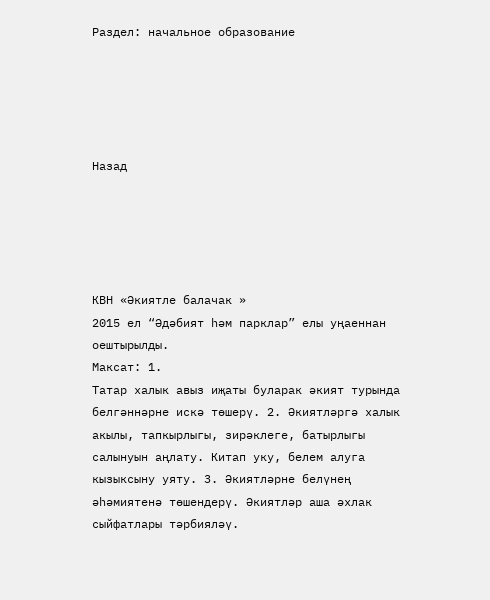Раздел: начальное образование





Назад





КВН «Әкиятле балачак »
2015 ел “Әдәбият һәм парклар” елы уңаеннан оештырылды.
Максат: 1.
Татар халык авыз иҗаты буларак әкият турында белгәннәрне искә төшерү. 2. Әкиятләргә халык акылы, тапкырлыгы, зирәклеге, батырлыгы салынуын аңлату. Китап уку, белем алуга кызыксыну уяту. 3. Әкиятләрне белүнең әһәмиятенә төшендерү. Әкиятләр аша әхлак сыйфатлары тәрбияләү.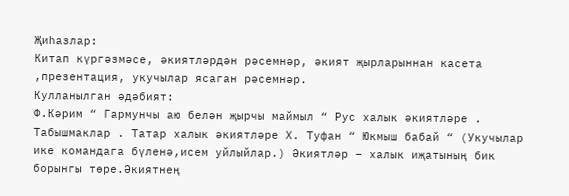Җиhазлар:
Китап күргәзмәсе, әкиятләрдән рәсемнәр, әкият җырларыннан касета ,презентация, укучылар ясаган рәсемнәр.
Кулланылган әдәбият:
Ф.Кәрим “ Гармунчы аю белән җырчы маймыл “ Рус халык әкиятләре . Табышмаклар . Татар халык әкиятләре Х. Туфан “ Юкмыш бабай “ (Укучылар ике командага бүленә,исем уйлыйлар.) Әкиятләр – халык иҗатының бик борынгы төре.Әкиятнең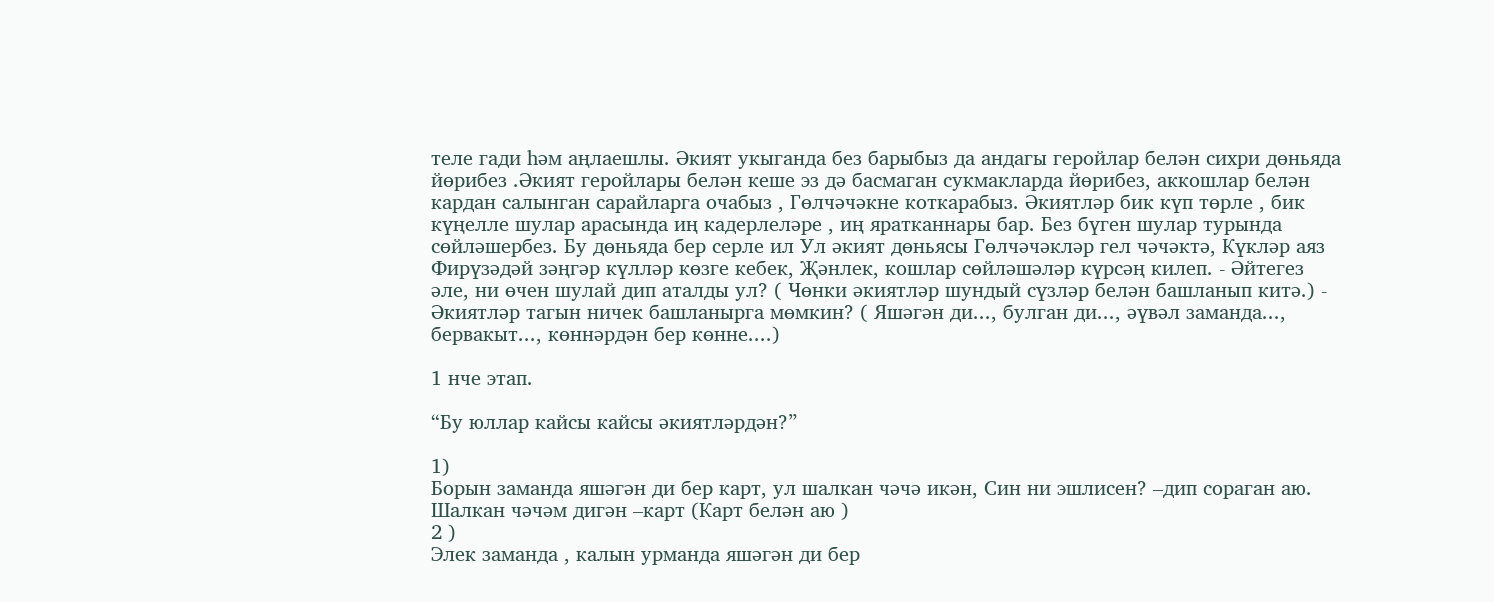теле гади һәм аңлаешлы. Әкият укыганда без барыбыз да андагы геройлар белән сихри дөньяда йөрибез .Әкият геройлары белән кеше эз дә басмаган сукмакларда йөрибез, аккошлар белән кардан салынган сарайларга очабыз , Гөлчәчәкне коткарабыз. Әкиятләр бик күп төрле , бик күңелле шулар арасында иң кадерлеләре , иң яратканнары бар. Без бүген шулар турында сөйләшербез. Бу дөньяда бер серле ил Ул әкият дөньясы Гөлчәчәкләр гел чәчәктә, Күкләр аяз Фирүзәдәй зәңгәр күлләр көзге кебек, Җәнлек, кошлар сөйләшәләр күрсәң килеп. - Әйтегез әле, ни өчен шулай дип аталды ул? ( Чөнки әкиятләр шундый сүзләр белән башланып китә.) - Әкиятләр тагын ничек башланырга мөмкин? ( Яшәгән ди..., булган ди..., әүвәл заманда..., бервакыт..., көннәрдән бер көнне....)

1 нче этап.

“Бу юллар кайсы кайсы әкиятләрдән?”

1)
Борын заманда яшәгән ди бер карт, ул шалкан чәчә икән, Син ни эшлисен? –дип сораган аю. Шалкан чәчәм дигән –карт (Карт белән аю )
2 )
Элек заманда , калын урманда яшәгән ди бер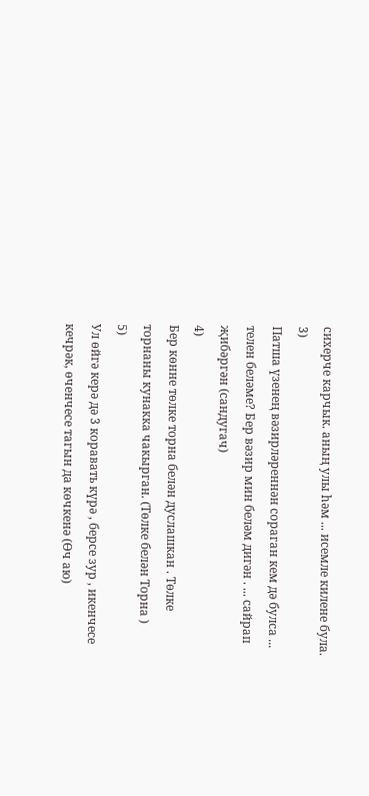сихерче карчык. аның улы hәм ... исемле килене була.
3)
Патша үзенең вәзирләреннән сораган кем дә булса ... телен беләме? Бер вәзир мин беләм дигән . ... сайрап җибәргән (сандугач)
4)
Бер көнне төлке торна белән дуслашкан . Төлке торнаны кунакка чакырган. (Төлке белән Торна )
5)
Ул өйгә керә дә 3 коравать күрә , берсе зур , икенчесе кечрәк, өченчесе тагын да көчкенә (Өч аю)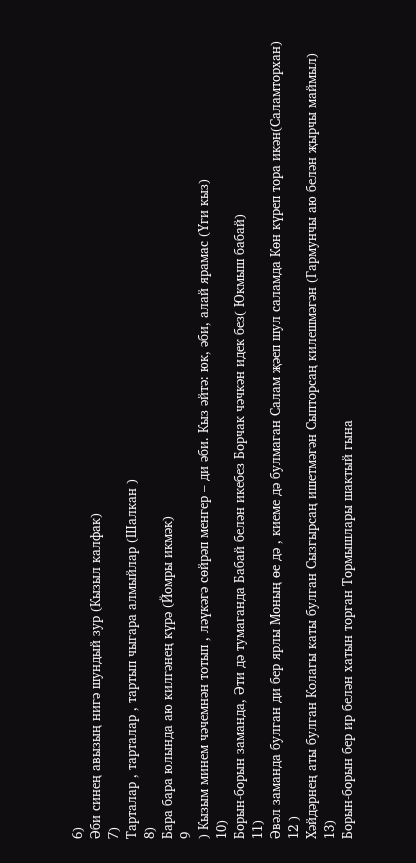6)
Әби синең авызың нигә шундый зур (Кызыл калфак)
7)
Тарталар , тарталар , тартып чыгара алмыйлар (Шалкан )
8)
Бара бара юлында аю килгәнең күрә (Йомры икмәк)
9
) Кызым минем чәчемнән тотып , ләүкәгә сөйрәп менгер – ди әби. Кыз әйтә: юк, әби, алай ярамас (Үги кыз)
10)
Борын-борын заманда, Әти дә тумаганда Бабай белән икебез Борчак чәчкән идек без( Юкмыш бабай)
11)
Әвәл заманда булган ди бер ярлы Моның өе дә , киеме дә булмаган Салам җәеп шул саламда Көн күреп тора икән(Саламторхан)
12 )
Хәйдәрнең аты булган Колагы каты булган Сызгырсаң ишетмәгән Сыпторсаң килешмәгән (Гармунчы аю белән җырчы маймыл)
13)
Борын-борын бер ир белән хатын торган Тормышлары шактый гына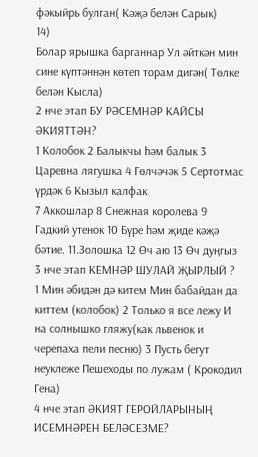фәкыйрь булган( Кәҗә белән Сарык)
14)
Болар ярышка барганнар Ул әйткән мин сине күптәннән көтеп торам дигән( Төлке белән Кысла)
2 нче этап БУ РӘСЕМНӘР КАЙСЫ ӘКИЯТТӘН?
1 Колобок 2 Балыкчы hәм балык 3 Царевна лягушка 4 Гөлчәчәк 5 Сертотмас үрдәк 6 Кызыл калфак
7 Аккошлар 8 Снежная королева 9 Гадкий утенок 10 Бүре һәм җиде кәҗә бәтие. 11.Золошка 12 Өч аю 13 Өч дуңгыз
3 нче этап КЕМНӘР ШУЛАЙ ҖЫРЛЫЙ ?
1 Мин әбидән дә китем Мин бабайдан да киттем (колобок) 2 Только я все лежу И на солнышко гляжу(как львенок и черепаха пели песню) 3 Пусть бегут неуклеже Пешеходы по лужам ( Крокодил Гена)
4 нче этап ӘКИЯТ ГЕРОЙЛАРЫНЫҢ ИСЕМНӘРЕН БЕЛӘСЕЗМЕ?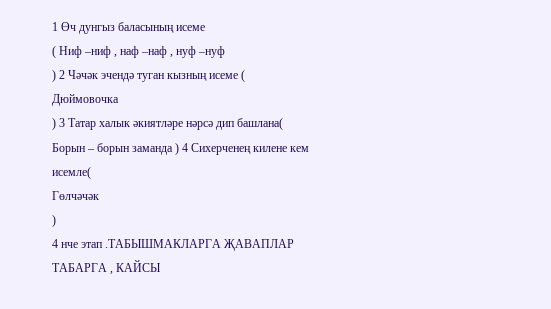1 Өч дунгыз баласының исеме
( Ниф –ниф , наф –наф , нуф –нуф
) 2 Чәчәк эчендә туган кызның исеме (
Дюймовочка
) 3 Татар халык әкиятләре нәрсә дип башлана( Борын – борын заманда ) 4 Сихерченең килене кем исемле(
Гөлчәчәк
)
4 нче этап .ТАБЫШМАКЛАРГА ҖАВАПЛАР ТАБАРГА , КАЙСЫ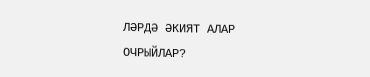ЛӘРДӘ ӘКИЯТ АЛАР ОЧРЫЙЛАР?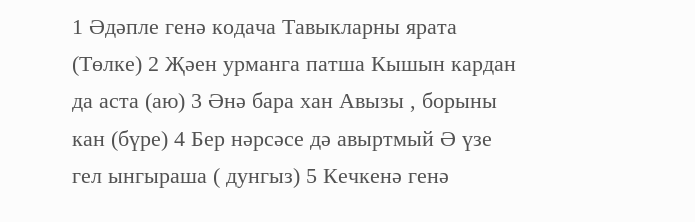1 Әдәпле генә кодача Тавыкларны ярата (Төлке) 2 Җәен урманга патша Кышын кардан да аста (аю) 3 Әнә бара хан Авызы , борыны кан (бүре) 4 Бер нәрсәсе дә авыртмый Ә үзе гел ынгыраша ( дунгыз) 5 Кечкенә генә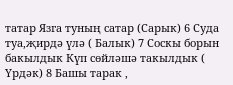татар Язга туның сатар (Сарык) 6 Суда туа,җирдә үлә ( Балык) 7 Соскы борын бакылдык Күп сөйләшә такылдык ( Үрдәк) 8 Башы тарак ,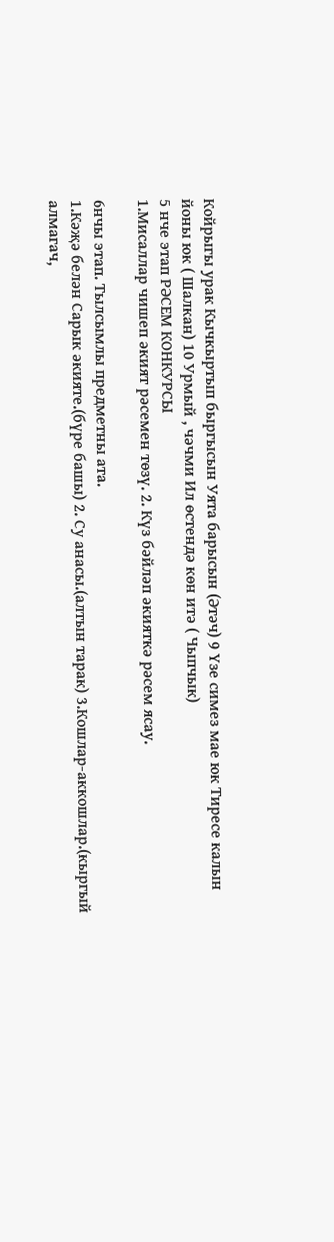Койрыгы урак Кычкыртып быргысын Уята барысын (Әтәч) 9 Үзе симез мае юк Тиресе калын йоны юк ( Шалкан) 10 Урмый , чәчми Ил өстендә көн итә ( Чыпчык)
5 нче этап РӘСЕМ КОНКУРСЫ
1.Мисаллар чишеп әкият рәсемен төзү. 2. Күз бәйләп әкияткә рәсем ясау.

6нчы этап. Тылсымлы предметны ата.
1.Кәҗә белән Сарык әкияте.(бүре башы) 2. Су анасы.(алтын тарак) 3.Кошлар-аккошлар.(кыргый алмагач,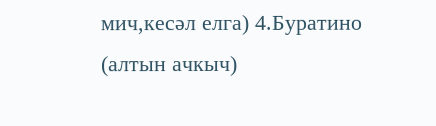мич,кесәл елга) 4.Буратино (алтын ачкыч)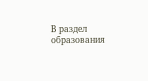В раздел образования